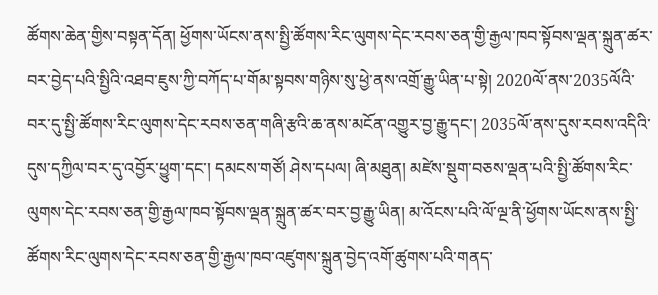ཚོགས་ཆེན་གྱིས་བསྟན་དོན། ཕྱོགས་ཡོངས་ནས་སྤྱི་ཚོགས་རིང་ལུགས་དེང་རབས་ཅན་གྱི་རྒྱལ་ཁབ་སྟོབས་ལྡན་སྐྲུན་ཚར་བར་བྱེད་པའི་སྤྱིའི་འཐབ་ཇུས་ཀྱི་བཀོད་པ་གོམ་སྟབས་གཉིས་སུ་ཕྱེ་ནས་འགྲོ་རྒྱུ་ཡིན་པ་སྟེ། 2020ལོ་ནས་2035ལོའི་བར་དུ་སྤྱི་ཚོགས་རིང་ལུགས་དེང་རབས་ཅན་གཞི་རྩའི་ཆ་ནས་མངོན་འགྱུར་བྱ་རྒྱུ་དང་། 2035ལོ་ནས་དུས་རབས་འདིའི་དུས་དཀྱིལ་བར་དུ་འབྱོར་ཕྱུག་དང་། དམངས་གཙོ། ཤེས་དཔལ། ཞི་མཐུན། མཛེས་སྡུག་བཅས་ལྡན་པའི་སྤྱི་ཚོགས་རིང་ལུགས་དེང་རབས་ཅན་གྱི་རྒྱལ་ཁབ་སྟོབས་ལྡན་སྐྲུན་ཚར་བར་བྱ་རྒྱུ་ཡིན། མ་འོངས་པའི་ལོ་ལྔ་ནི་ཕྱོགས་ཡོངས་ནས་སྤྱི་ཚོགས་རིང་ལུགས་དེང་རབས་ཅན་གྱི་རྒྱལ་ཁབ་འཛུགས་སྐྲུན་བྱེད་འགོ་ཚུགས་པའི་གནད་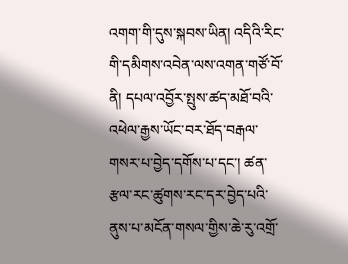འགག་གི་དུས་སྐབས་ཡིན། འདིའི་རིང་གི་དམིགས་འབེན་ལས་འགན་གཙོ་བོ་ནི། དཔལ་འབྱོར་སྤུས་ཚད་མཐོ་བའི་འཕེལ་རྒྱས་ཡོང་བར་ཐོད་བརྒལ་གསར་པ་བྱེད་དགོས་པ་དང་། ཚན་རྩལ་རང་ཚུགས་རང་དར་བྱེད་པའི་ནུས་པ་མངོན་གསལ་གྱིས་ཆེ་རུ་འགྲོ་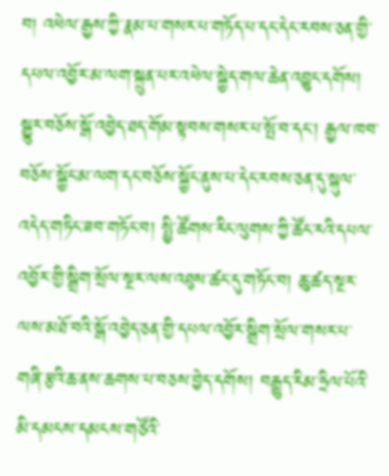བ། འཕེལ་རྒྱས་ཀྱི་རྣམ་པ་གསར་པ་གཏོད་པ་དང་དེང་རབས་ཅན་གྱི་དཔལ་འབྱོར་མ་ལག་སྐྲུན་པར་འཕེལ་སྐྱེད་གལ་ཆེན་འབྱུང་དགོས། སྒྱུར་བཅོས་སྒོ་འབྱེད་ཐད་གོམ་སྟབས་གསར་པ་སྤོ་བ་དང་། རྒྱལ་ཁབ་བཅོས་སྐྱོང་མ་ལག་དང་བཅོས་སྐྱོང་ནུས་པ་དེང་རབས་ཅན་དུ་སྐུལ་འདེད་གཏིང་ཟབ་གཏོང་བ། སྤྱི་ཚོགས་རིང་ལུགས་ཀྱི་ཚོང་རའི་དཔལ་འབྱོར་གྱི་སྒྲིག་སྲོལ་སྔར་ལས་འཐུས་ཚང་དུ་གཏོང་བ། ཆུ་ཚད་སྔར་ལས་མཐོ་བའི་སྒོ་འབྱེད་ཅན་གྱི་དཔལ་འབྱོར་སྒྲིག་སྲོལ་གསར་པ་གཞི་རྩའི་ཆ་ནས་ཆགས་པ་བཅས་བྱེད་དགོས། བརྒྱུད་རིམ་ཧྲིལ་པོའི་མི་དམངས་དམངས་གཙོའི་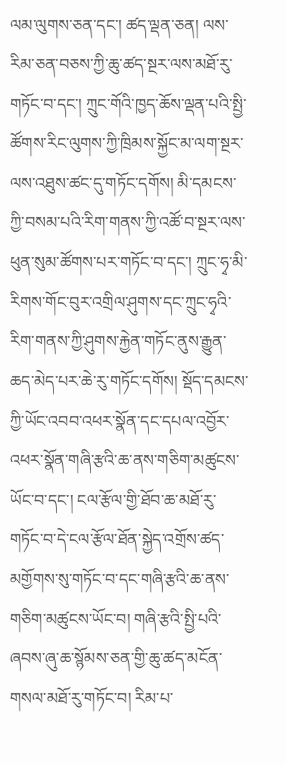ལམ་ལུགས་ཅན་དང་། ཚད་ལྡན་ཅན། ལས་རིམ་ཅན་བཅས་ཀྱི་ཆུ་ཚད་སྔར་ལས་མཐོ་རུ་གཏོང་བ་དང་། ཀྲུང་གོའི་ཁྱད་ཆོས་ལྡན་པའི་སྤྱི་ཚོགས་རིང་ལུགས་ཀྱི་ཁྲིམས་སྐྱོང་མ་ལག་སྔར་ལས་འཐུས་ཚང་དུ་གཏོང་དགོས། མི་དམངས་ཀྱི་བསམ་པའི་རིག་གནས་ཀྱི་འཚོ་བ་སྔར་ལས་ཕུན་སུམ་ཚོགས་པར་གཏོང་བ་དང་། ཀྲུང་ཧྭ་མི་རིགས་གོང་བུར་འགྲིལ་ཤུགས་དང་ཀྲུང་ཧྭའི་རིག་གནས་ཀྱི་ཤུགས་རྐྱེན་གཏོང་ནུས་རྒྱུན་ཆད་མེད་པར་ཆེ་རུ་གཏོང་དགོས། སྡོད་དམངས་ཀྱི་ཡོང་འབབ་འཕར་སྣོན་དང་དཔལ་འབྱོར་འཕར་སྣོན་གཞི་རྩའི་ཆ་ནས་གཅིག་མཚུངས་ཡོང་བ་དང་། ངལ་རྩོལ་གྱི་ཐོབ་ཆ་མཐོ་རུ་གཏོང་བ་དེ་ངལ་རྩོལ་ཐོན་སྐྱེད་འགྲོས་ཚད་མགྱོགས་སུ་གཏོང་བ་དང་གཞི་རྩའི་ཆ་ནས་གཅིག་མཚུངས་ཡོང་བ། གཞི་རྩའི་སྤྱི་པའི་ཞབས་ཞུ་ཆ་སྙོམས་ཅན་གྱི་ཆུ་ཚད་མངོན་གསལ་མཐོ་རུ་གཏོང་བ། རིམ་པ་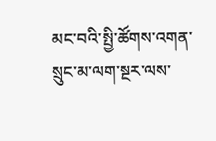མང་བའི་སྤྱི་ཚོགས་འགན་སྲུང་མ་ལག་སྔར་ལས་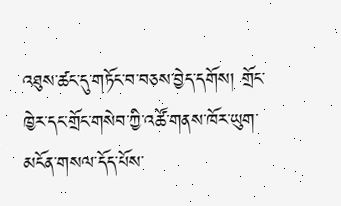འཐུས་ཚང་དུ་གཏོང་བ་བཅས་བྱེད་དགོས། གྲོང་ཁྱེར་དང་གྲོང་གསེབ་ཀྱི་འཚོ་གནས་ཁོར་ཡུག་མངོན་གསལ་དོད་པོས་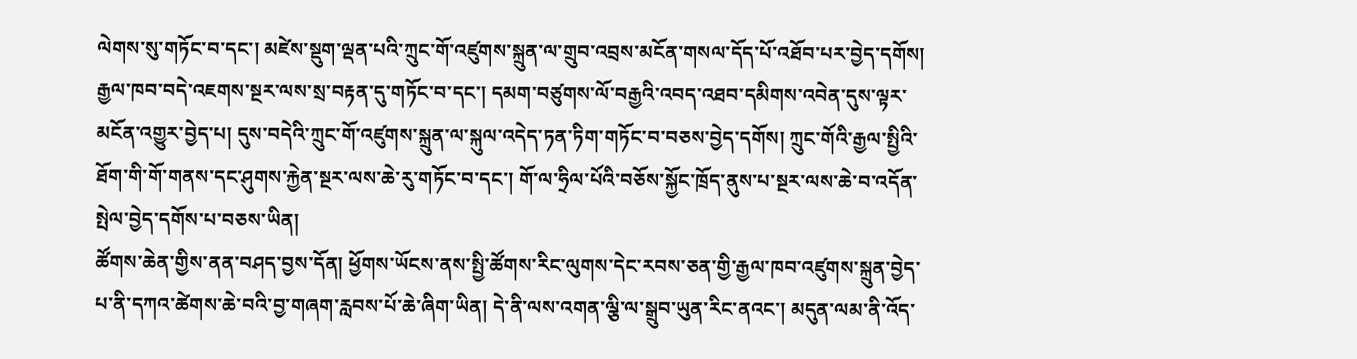ལེགས་སུ་གཏོང་བ་དང་། མཛེས་སྡུག་ལྡན་པའི་ཀྲུང་གོ་འཛུགས་སྐྲུན་ལ་གྲུབ་འབྲས་མངོན་གསལ་དོད་པོ་འཐོབ་པར་བྱེད་དགོས། རྒྱལ་ཁབ་བདེ་འཇགས་སྔར་ལས་སྲ་བརྟན་དུ་གཏོང་བ་དང་། དམག་བཙུགས་ལོ་བརྒྱའི་འབད་འཐབ་དམིགས་འབེན་དུས་ལྟར་མངོན་འགྱུར་བྱེད་པ། དུས་བདེའི་ཀྲུང་གོ་འཛུགས་སྐྲུན་ལ་སྐུལ་འདེད་ཏན་ཏིག་གཏོང་བ་བཅས་བྱེད་དགོས། ཀྲུང་གོའི་རྒྱལ་སྤྱིའི་ཐོག་གི་གོ་གནས་དང་ཤུགས་རྐྱེན་སྔར་ལས་ཆེ་རུ་གཏོང་བ་དང་། གོ་ལ་ཧྲིལ་པོའི་བཅོས་སྐྱོང་ཁྲོད་ནུས་པ་སྔར་ལས་ཆེ་བ་འདོན་སྤེལ་བྱེད་དགོས་པ་བཅས་ཡིན།
ཚོགས་ཆེན་གྱིས་ནན་བཤད་བྱས་དོན། ཕྱོགས་ཡོངས་ནས་སྤྱི་ཚོགས་རིང་ལུགས་དེང་རབས་ཅན་གྱི་རྒྱལ་ཁབ་འཛུགས་སྐྲུན་བྱེད་པ་ནི་དཀའ་ཚེགས་ཆེ་བའི་བྱ་གཞག་རླབས་པོ་ཆེ་ཞིག་ཡིན། དེ་ནི་ལས་འགན་ལྕི་ལ་སྒྲུབ་ཡུན་རིང་ནའང་། མདུན་ལམ་ནི་འོད་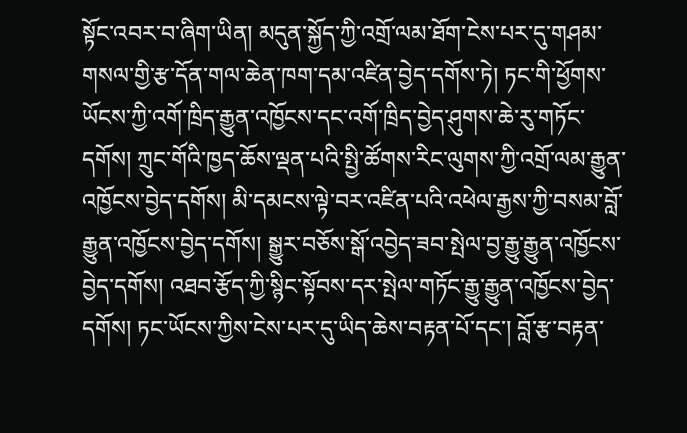སྟོང་འབར་བ་ཞིག་ཡིན། མདུན་སྐྱོད་ཀྱི་འགྲོ་ལམ་ཐོག་ངེས་པར་དུ་གཤམ་གསལ་གྱི་རྩ་དོན་གལ་ཆེན་ཁག་དམ་འཛིན་བྱེད་དགོས་ཏེ། ཏང་གི་ཕྱོགས་ཡོངས་ཀྱི་འགོ་ཁྲིད་རྒྱུན་འཁྱོངས་དང་འགོ་ཁྲིད་བྱེད་ཤུགས་ཆེ་རུ་གཏོང་དགོས། ཀྲུང་གོའི་ཁྱད་ཆོས་ལྡན་པའི་སྤྱི་ཚོགས་རིང་ལུགས་ཀྱི་འགྲོ་ལམ་རྒྱུན་འཁྱོངས་བྱེད་དགོས། མི་དམངས་ལྟེ་བར་འཛིན་པའི་འཕེལ་རྒྱས་ཀྱི་བསམ་བློ་རྒྱུན་འཁྱོངས་བྱེད་དགོས། སྒྱུར་བཅོས་སྒོ་འབྱེད་ཟབ་སྤེལ་བྱ་རྒྱུ་རྒྱུན་འཁྱོངས་བྱེད་དགོས། འཐབ་རྩོད་ཀྱི་སྙིང་སྟོབས་དར་སྤེལ་གཏོང་རྒྱུ་རྒྱུན་འཁྱོངས་བྱེད་དགོས། ཏང་ཡོངས་ཀྱིས་ངེས་པར་དུ་ཡིད་ཆེས་བརྟན་པོ་དང་། བློ་རྩ་བརྟན་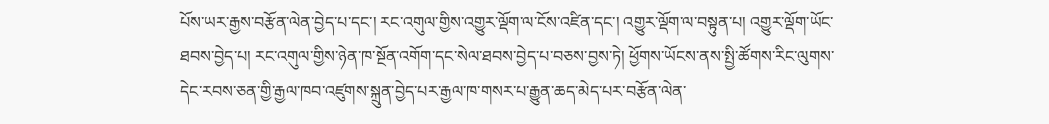པོས་ཡར་རྒྱས་བརྩོན་ལེན་བྱེད་པ་དང་། རང་འགུལ་གྱིས་འགྱུར་ལྡོག་ལ་ངོས་འཛིན་དང་། འགྱུར་ལྡོག་ལ་བསྟུན་པ། འགྱུར་ལྡོག་ཡོང་ཐབས་བྱེད་པ། རང་འགུལ་གྱིས་ཉེན་ཁ་སྔོན་འགོག་དང་སེལ་ཐབས་བྱེད་པ་བཅས་བྱས་ཏེ། ཕྱོགས་ཡོངས་ནས་སྤྱི་ཚོགས་རིང་ལུགས་དེང་རབས་ཅན་གྱི་རྒྱལ་ཁབ་འཛུགས་སྐྲུན་བྱེད་པར་རྒྱལ་ཁ་གསར་པ་རྒྱུན་ཆད་མེད་པར་བརྩོན་ལེན་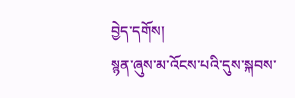བྱེད་དགོས།
སྙན་ཞུས་མ་འོངས་པའི་དུས་སྐབས་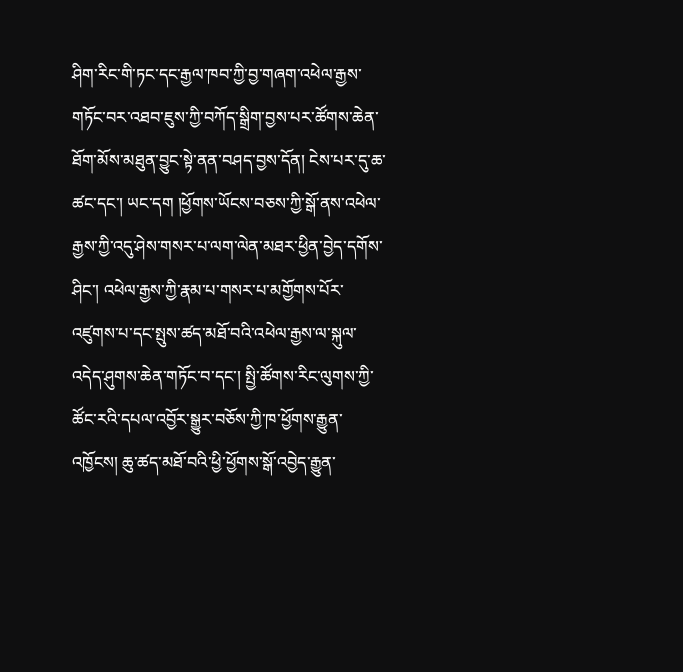ཤིག་རིང་གི་ཏང་དང་རྒྱལ་ཁབ་ཀྱི་བྱ་གཞག་འཕེལ་རྒྱས་གཏོང་བར་འཐབ་ཇུས་ཀྱི་བཀོད་སྒྲིག་བྱས་པར་ཚོགས་ཆེན་ཐོག་མོས་མཐུན་བྱུང་སྟེ་ནན་བཤད་བྱས་དོན། ངེས་པར་དུ་ཆ་ཚང་དང་། ཡང་དག །ཕྱོགས་ཡོངས་བཅས་ཀྱི་སྒོ་ནས་འཕེལ་རྒྱས་ཀྱི་འདུ་ཤེས་གསར་པ་ལག་ལེན་མཐར་ཕྱིན་བྱེད་དགོས་ཤིང་། འཕེལ་རྒྱས་ཀྱི་རྣམ་པ་གསར་པ་མགྱོགས་པོར་འཛུགས་པ་དང་སྤུས་ཚད་མཐོ་བའི་འཕེལ་རྒྱས་ལ་སྐུལ་འདེད་ཤུགས་ཆེན་གཏོང་བ་དང་། སྤྱི་ཚོགས་རིང་ལུགས་ཀྱི་ཚོང་རའི་དཔལ་འབྱོར་སྒྱུར་བཅོས་ཀྱི་ཁ་ཕྱོགས་རྒྱུན་འཁྱོངས། ཆུ་ཚད་མཐོ་བའི་ཕྱི་ཕྱོགས་སྒོ་འབྱེད་རྒྱུན་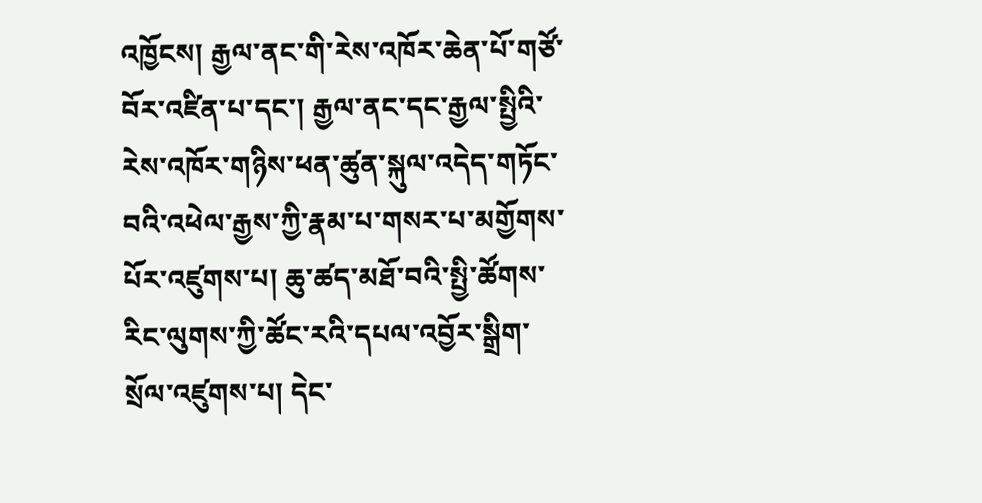འཁྱོངས། རྒྱལ་ནང་གི་རེས་འཁོར་ཆེན་པོ་གཙོ་བོར་འཛིན་པ་དང་། རྒྱལ་ནང་དང་རྒྱལ་སྤྱིའི་རེས་འཁོར་གཉིས་ཕན་ཚུན་སྐུལ་འདེད་གཏོང་བའི་འཕེལ་རྒྱས་ཀྱི་རྣམ་པ་གསར་པ་མགྱོགས་པོར་འཛུགས་པ། ཆུ་ཚད་མཐོ་བའི་སྤྱི་ཚོགས་རིང་ལུགས་ཀྱི་ཚོང་རའི་དཔལ་འབྱོར་སྒྲིག་སྲོལ་འཛུགས་པ། དེང་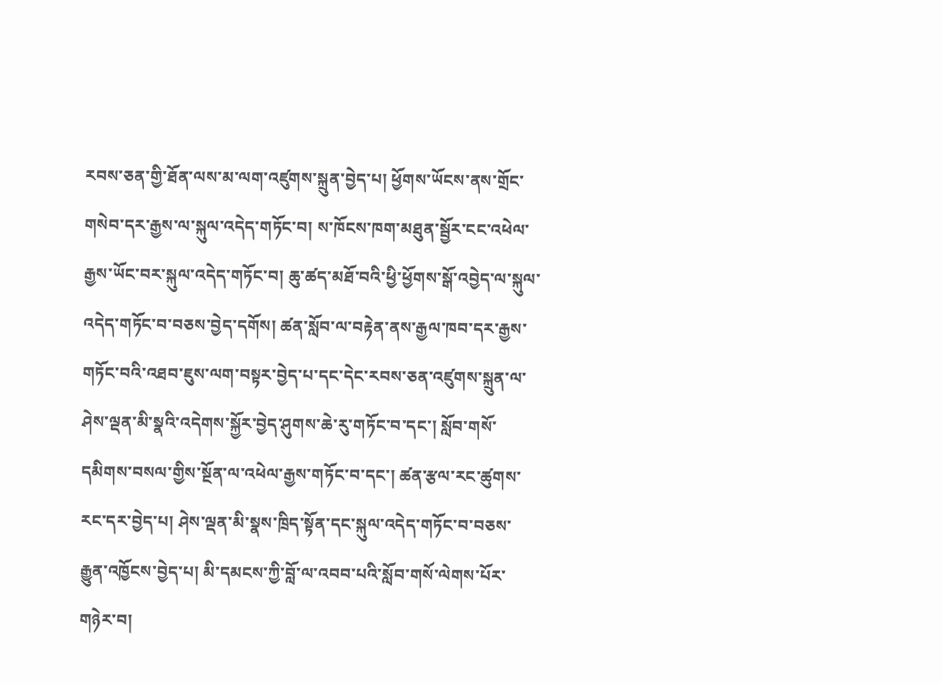རབས་ཅན་གྱི་ཐོན་ལས་མ་ལག་འཛུགས་སྐྲུན་བྱེད་པ། ཕྱོགས་ཡོངས་ནས་གྲོང་གསེབ་དར་རྒྱས་ལ་སྐུལ་འདེད་གཏོང་བ། ས་ཁོངས་ཁག་མཐུན་སྦྱོར་ངང་འཕེལ་རྒྱས་ཡོང་བར་སྐུལ་འདེད་གཏོང་བ། ཆུ་ཚད་མཐོ་བའི་ཕྱི་ཕྱོགས་སྒོ་འབྱེད་ལ་སྐུལ་འདེད་གཏོང་བ་བཅས་བྱེད་དགོས། ཚན་སློབ་ལ་བརྟེན་ནས་རྒྱལ་ཁབ་དར་རྒྱས་གཏོང་བའི་འཐབ་ཇུས་ལག་བསྟར་བྱེད་པ་དང་དེང་རབས་ཅན་འཛུགས་སྐྲུན་ལ་ཤེས་ལྡན་མི་སྣའི་འདེགས་སྐྱོར་བྱེད་ཤུགས་ཆེ་རུ་གཏོང་བ་དང་། སློབ་གསོ་དམིགས་བསལ་གྱིས་སྔོན་ལ་འཕེལ་རྒྱས་གཏོང་བ་དང་། ཚན་རྩལ་རང་ཚུགས་རང་དར་བྱེད་པ། ཤེས་ལྡན་མི་སྣས་ཁྲིད་སྟོན་དང་སྐུལ་འདེད་གཏོང་བ་བཅས་རྒྱུན་འཁྱོངས་བྱེད་པ། མི་དམངས་ཀྱི་བློ་ལ་འབབ་པའི་སློབ་གསོ་ལེགས་པོར་གཉེར་བ།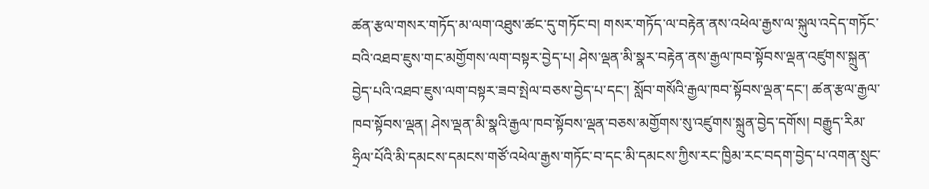ཚན་རྩལ་གསར་གཏོད་མ་ལག་འཐུས་ཚང་དུ་གཏོང་བ། གསར་གཏོད་ལ་བརྟེན་ནས་འཕེལ་རྒྱས་ལ་སྐུལ་འདེད་གཏོང་བའི་འཐབ་ཇུས་གང་མགྱོགས་ལག་བསྟར་བྱེད་པ། ཤེས་ལྡན་མི་སྣར་བརྟེན་ནས་རྒྱལ་ཁབ་སྟོབས་ལྡན་འཛུགས་སྐྲུན་བྱེད་པའི་འཐབ་ཇུས་ལག་བསྟར་ཟབ་སྤེལ་བཅས་བྱེད་པ་དང་། སློབ་གསོའི་རྒྱལ་ཁབ་སྟོབས་ལྡན་དང་། ཚན་རྩལ་རྒྱལ་ཁབ་སྟོབས་ལྡན། ཤེས་ལྡན་མི་སྣའི་རྒྱལ་ཁབ་སྟོབས་ལྡན་བཅས་མགྱོགས་སུ་འཛུགས་སྐྲུན་བྱེད་དགོས། བརྒྱུད་རིམ་ཧྲིལ་པོའི་མི་དམངས་དམངས་གཙོ་འཕེལ་རྒྱས་གཏོང་བ་དང་མི་དམངས་ཀྱིས་རང་ཁྱིམ་རང་བདག་བྱེད་པ་འགན་སྲུང་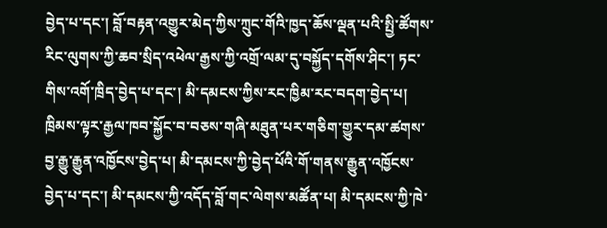བྱེད་པ་དང་། བློ་བརྟན་འགྱུར་མེད་ཀྱིས་ཀྲུང་གོའི་ཁྱད་ཆོས་ལྡན་པའི་སྤྱི་ཚོགས་རིང་ལུགས་ཀྱི་ཆབ་སྲིད་འཕེལ་རྒྱས་ཀྱི་འགྲོ་ལམ་དུ་བསྐྱོད་དགོས་ཤིང་། ཏང་གིས་འགོ་ཁྲིད་བྱེད་པ་དང་། མི་དམངས་ཀྱིས་རང་ཁྱིམ་རང་བདག་བྱེད་པ། ཁྲིམས་ལྟར་རྒྱལ་ཁབ་སྐྱོང་བ་བཅས་གཞི་མཐུན་པར་གཅིག་གྱུར་དམ་ཚགས་བྱ་རྒྱུ་རྒྱུན་འཁྱོངས་བྱེད་པ། མི་དམངས་ཀྱི་བྱེད་པོའི་གོ་གནས་རྒྱུན་འཁྱོངས་བྱེད་པ་དང་། མི་དམངས་ཀྱི་འདོད་བློ་གང་ལེགས་མཚོན་པ། མི་དམངས་ཀྱི་ཁེ་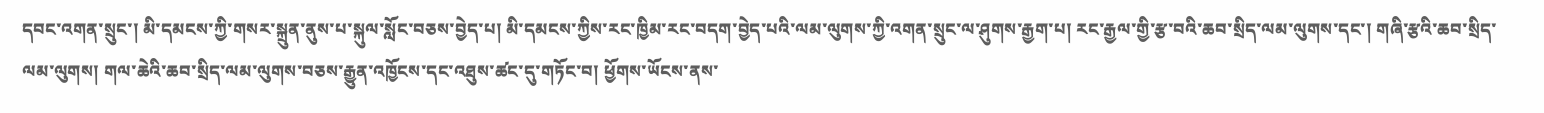དབང་འགན་སྲུང་། མི་དམངས་ཀྱི་གསར་སྐྲུན་ནུས་པ་སྐུལ་སློང་བཅས་བྱེད་པ། མི་དམངས་ཀྱིས་རང་ཁྱིམ་རང་བདག་བྱེད་པའི་ལམ་ལུགས་ཀྱི་འགན་སྲུང་ལ་ཤུགས་རྒྱག་པ། རང་རྒྱལ་གྱི་རྩ་བའི་ཆབ་སྲིད་ལམ་ལུགས་དང་། གཞི་རྩའི་ཆབ་སྲིད་ལམ་ལུགས། གལ་ཆེའི་ཆབ་སྲིད་ལམ་ལུགས་བཅས་རྒྱུན་འཁྱོངས་དང་འཐུས་ཚང་དུ་གཏོང་བ། ཕྱོགས་ཡོངས་ནས་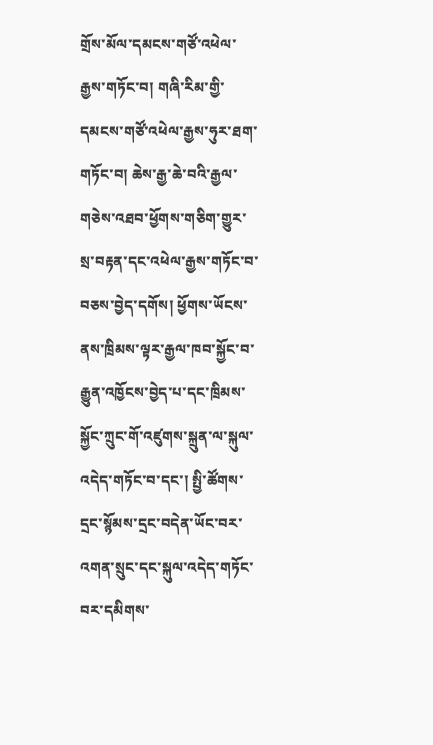གྲོས་མོལ་དམངས་གཙོ་འཕེལ་རྒྱས་གཏོང་བ། གཞི་རིམ་གྱི་དམངས་གཙོ་འཕེལ་རྒྱས་ཧུར་ཐག་གཏོང་བ། ཆེས་རྒྱ་ཆེ་བའི་རྒྱལ་གཅེས་འཐབ་ཕྱོགས་གཅིག་གྱུར་སྲ་བརྟན་དང་འཕེལ་རྒྱས་གཏོང་བ་བཅས་བྱེད་དགོས། ཕྱོགས་ཡོངས་ནས་ཁྲིམས་ལྟར་རྒྱལ་ཁབ་སྐྱོང་བ་རྒྱུན་འཁྱོངས་བྱེད་པ་དང་ཁྲིམས་སྐྱོང་ཀྲུང་གོ་འཛུགས་སྐྲུན་ལ་སྐུལ་འདེད་གཏོང་བ་དང་། སྤྱི་ཚོགས་དྲང་སྙོམས་དྲང་བདེན་ཡོང་བར་འགན་སྲུང་དང་སྐུལ་འདེད་གཏོང་བར་དམིགས་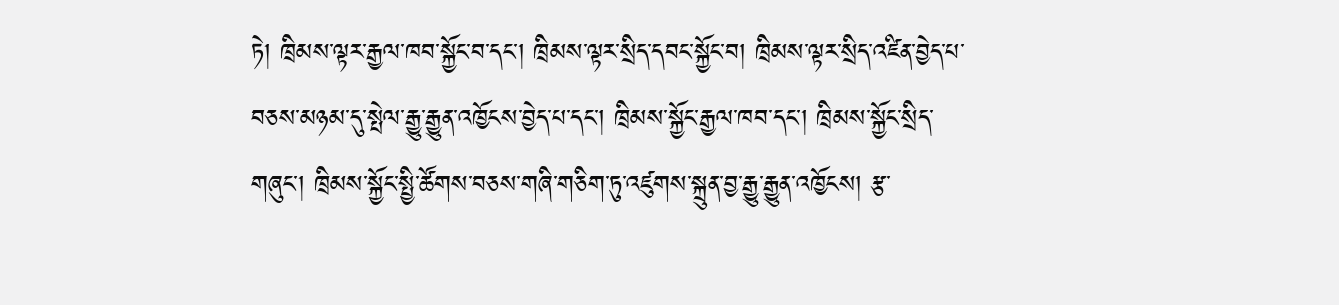ཏེ། ཁྲིམས་ལྟར་རྒྱལ་ཁབ་སྐྱོང་བ་དང་། ཁྲིམས་ལྟར་སྲིད་དབང་སྐྱོང་བ། ཁྲིམས་ལྟར་སྲིད་འཛིན་བྱེད་པ་བཅས་མཉམ་དུ་སྤེལ་རྒྱུ་རྒྱུན་འཁྱོངས་བྱེད་པ་དང་། ཁྲིམས་སྐྱོང་རྒྱལ་ཁབ་དང་། ཁྲིམས་སྐྱོང་སྲིད་གཞུང་། ཁྲིམས་སྐྱོང་སྤྱི་ཚོགས་བཅས་གཞི་གཅིག་ཏུ་འཛུགས་སྐྲུན་བྱ་རྒྱུ་རྒྱུན་འཁྱོངས། རྩ་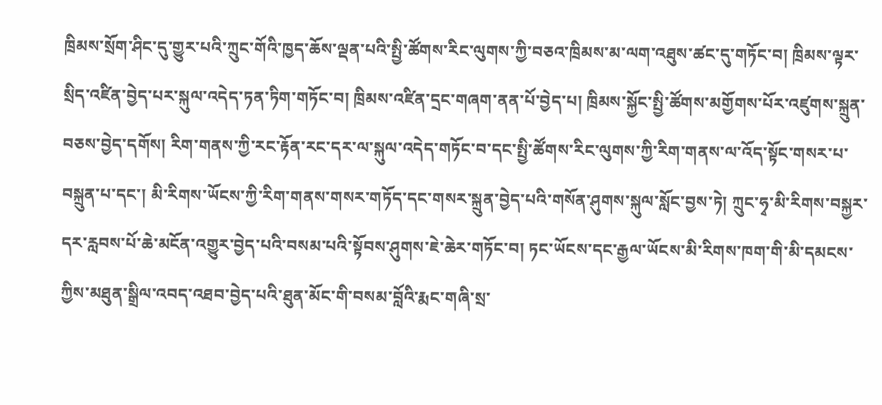ཁྲིམས་སྲོག་ཤིང་དུ་གྱུར་པའི་ཀྲུང་གོའི་ཁྱད་ཆོས་ལྡན་པའི་སྤྱི་ཚོགས་རིང་ལུགས་ཀྱི་བཅའ་ཁྲིམས་མ་ལག་འཐུས་ཚང་དུ་གཏོང་བ། ཁྲིམས་ལྟར་སྲིད་འཛིན་བྱེད་པར་སྐུལ་འདེད་ཏན་ཏིག་གཏོང་བ། ཁྲིམས་འཛིན་དྲང་གཞག་ནན་པོ་བྱེད་པ། ཁྲིམས་སྐྱོང་སྤྱི་ཚོགས་མགྱོགས་པོར་འཛུགས་སྐྲུན་བཅས་བྱེད་དགོས། རིག་གནས་ཀྱི་རང་རྟོན་རང་དར་ལ་སྐུལ་འདེད་གཏོང་བ་དང་སྤྱི་ཚོགས་རིང་ལུགས་ཀྱི་རིག་གནས་ལ་འོད་སྟོང་གསར་པ་བསྐྲུན་པ་དང་། མི་རིགས་ཡོངས་ཀྱི་རིག་གནས་གསར་གཏོད་དང་གསར་སྐྲུན་བྱེད་པའི་གསོན་ཤུགས་སྐུལ་སློང་བྱས་ཏེ། ཀྲུང་ཧྭ་མི་རིགས་བསྐྱར་དར་རླབས་པོ་ཆེ་མངོན་འགྱུར་བྱེད་པའི་བསམ་པའི་སྟོབས་ཤུགས་ཇེ་ཆེར་གཏོང་བ། ཏང་ཡོངས་དང་རྒྱལ་ཡོངས་མི་རིགས་ཁག་གི་མི་དམངས་ཀྱིས་མཐུན་སྒྲིལ་འབད་འཐབ་བྱེད་པའི་ཐུན་མོང་གི་བསམ་བློའི་རྨང་གཞི་སྲ་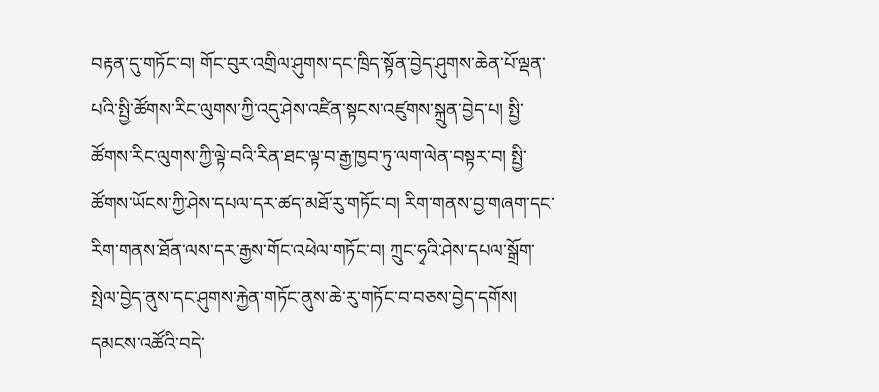བརྟན་དུ་གཏོང་བ། གོང་བུར་འགྲིལ་ཤུགས་དང་ཁྲིད་སྟོན་བྱེད་ཤུགས་ཆེན་པོ་ལྡན་པའི་སྤྱི་ཚོགས་རིང་ལུགས་ཀྱི་འདུ་ཤེས་འཛིན་སྟངས་འཛུགས་སྐྲུན་བྱེད་པ། སྤྱི་ཚོགས་རིང་ལུགས་ཀྱི་ལྟེ་བའི་རིན་ཐང་ལྟ་བ་རྒྱ་ཁྱབ་ཏུ་ལག་ལེན་བསྟར་བ། སྤྱི་ཚོགས་ཡོངས་ཀྱི་ཤེས་དཔལ་དར་ཚད་མཐོ་རུ་གཏོང་བ། རིག་གནས་བྱ་གཞག་དང་རིག་གནས་ཐོན་ལས་དར་རྒྱས་གོང་འཕེལ་གཏོང་བ། ཀྲུང་ཧྭའི་ཤེས་དཔལ་སྒྲོག་སྤེལ་བྱེད་ནུས་དང་ཤུགས་རྐྱེན་གཏོང་ནུས་ཆེ་རུ་གཏོང་བ་བཅས་བྱེད་དགོས། དམངས་འཚོའི་བདེ་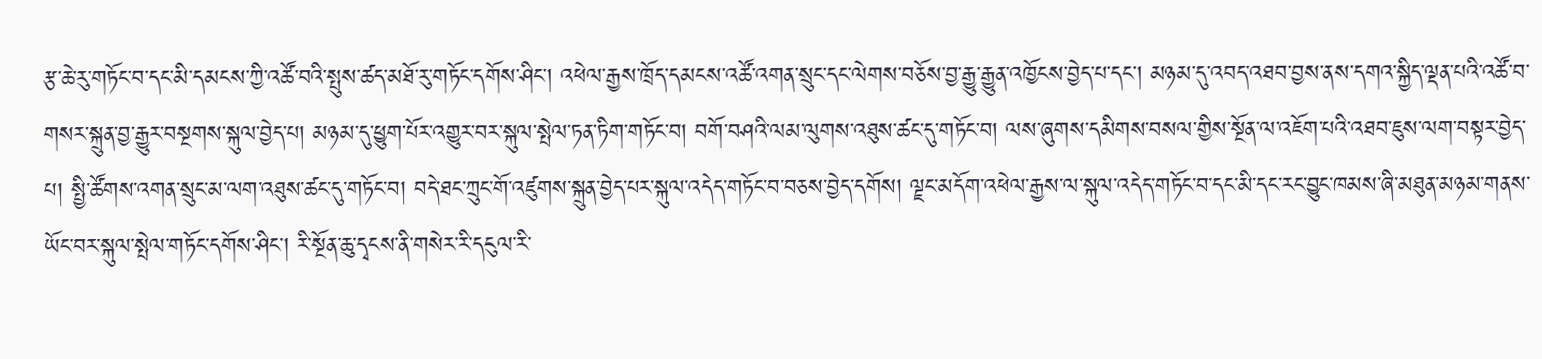རྩ་ཆེ་རུ་གཏོང་བ་དང་མི་དམངས་ཀྱི་འཚོ་བའི་སྤུས་ཚད་མཐོ་རུ་གཏོང་དགོས་ཤིང་། འཕེལ་རྒྱས་ཁྲོད་དམངས་འཚོ་འགན་སྲུང་དང་ལེགས་བཅོས་བྱ་རྒྱུ་རྒྱུན་འཁྱོངས་བྱེད་པ་དང་། མཉམ་དུ་འབད་འཐབ་བྱས་ནས་དགའ་སྐྱིད་ལྡན་པའི་འཚོ་བ་གསར་སྐྲུན་བྱ་རྒྱུར་བསྔགས་སྐུལ་བྱེད་པ། མཉམ་དུ་ཕྱུག་པོར་འགྱུར་བར་སྐུལ་སྤེལ་ཏན་ཏིག་གཏོང་བ། བགོ་བཤའི་ལམ་ལུགས་འཐུས་ཚང་དུ་གཏོང་བ། ལས་ཞུགས་དམིགས་བསལ་གྱིས་སྔོན་ལ་འཇོག་པའི་འཐབ་ཇུས་ལག་བསྟར་བྱེད་པ། སྤྱི་ཚོགས་འགན་སྲུང་མ་ལག་འཐུས་ཚང་དུ་གཏོང་བ། བདེ་ཐང་ཀྲུང་གོ་འཛུགས་སྐྲུན་བྱེད་པར་སྐུལ་འདེད་གཏོང་བ་བཅས་བྱེད་དགོས། ལྗང་མདོག་འཕེལ་རྒྱས་ལ་སྐུལ་འདེད་གཏོང་བ་དང་མི་དང་རང་བྱུང་ཁམས་ཞི་མཐུན་མཉམ་གནས་ཡོང་བར་སྐུལ་སྤེལ་གཏོང་དགོས་ཤིང་། རི་སྔོན་ཆུ་དྭངས་ནི་གསེར་རི་དངུལ་རི་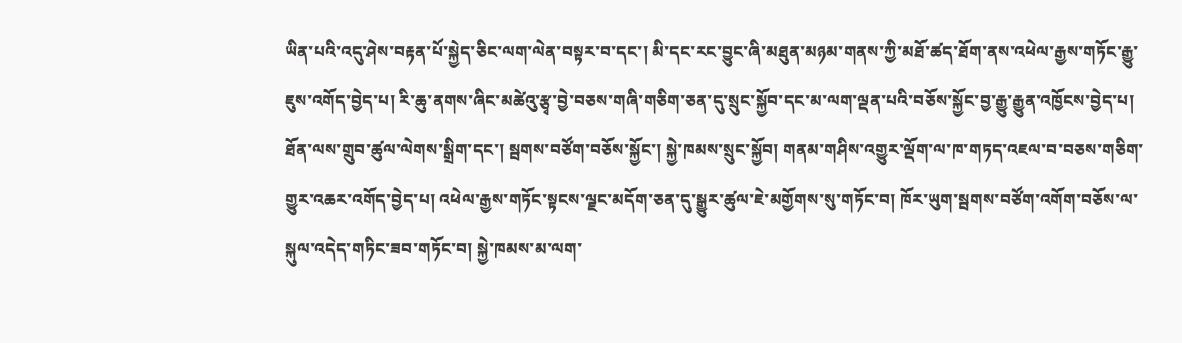ཡིན་པའི་འདུ་ཤེས་བརྟན་པོ་སྐྱེད་ཅིང་ལག་ལེན་བསྟར་བ་དང་། མི་དང་རང་བྱུང་ཞི་མཐུན་མཉམ་གནས་ཀྱི་མཐོ་ཚད་ཐོག་ནས་འཕེལ་རྒྱས་གཏོང་རྒྱུ་ཇུས་འགོད་བྱེད་པ། རི་ཆུ་ནགས་ཞིང་མཚེའུ་རྩྭ་བྱེ་བཅས་གཞི་གཅིག་ཅན་དུ་སྲུང་སྐྱོབ་དང་མ་ལག་ལྡན་པའི་བཅོས་སྐྱོང་བྱ་རྒྱུ་རྒྱུན་འཁྱོངས་བྱེད་པ། ཐོན་ལས་གྲུབ་ཚུལ་ལེགས་སྒྲིག་དང་། སྦགས་བཙོག་བཅོས་སྐྱོང་། སྐྱེ་ཁམས་སྲུང་སྐྱོབ། གནམ་གཤིས་འགྱུར་ལྡོག་ལ་ཁ་གཏད་འཇལ་བ་བཅས་གཅིག་གྱུར་འཆར་འགོད་བྱེད་པ། འཕེལ་རྒྱས་གཏོང་སྟངས་ལྗང་མདོག་ཅན་དུ་སྒྱུར་ཚུལ་ཇེ་མགྱོགས་སུ་གཏོང་བ། ཁོར་ཡུག་སྦགས་བཙོག་འགོག་བཅོས་ལ་སྐུལ་འདེད་གཏིང་ཟབ་གཏོང་བ། སྐྱེ་ཁམས་མ་ལག་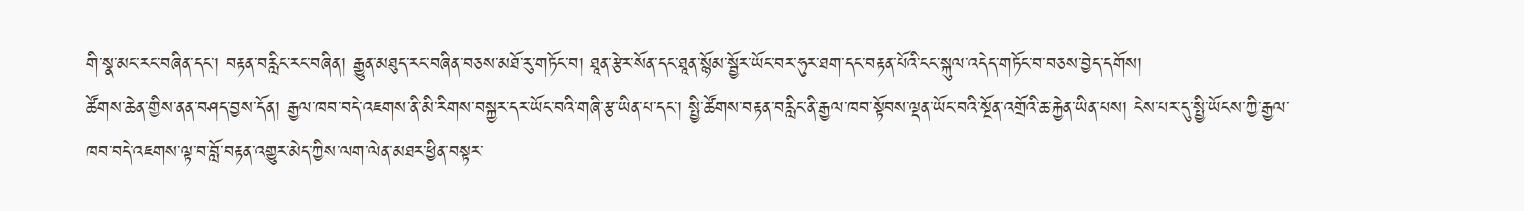གི་སྣ་མང་རང་བཞིན་དང་། བརྟན་བརླིང་རང་བཞིན། རྒྱུན་མཐུད་རང་བཞིན་བཅས་མཐོ་རུ་གཏོང་བ། ཐཱན་རྩེར་སོན་དང་ཐཱན་སྙོམ་སྦྱོར་ཡོང་བར་ཧུར་ཐག་དང་བརྟན་པོའི་ངང་སྐུལ་འདེད་གཏོང་བ་བཅས་བྱེད་དགོས།
ཚོགས་ཆེན་གྱིས་ནན་བཤད་བྱས་དོན། རྒྱལ་ཁབ་བདེ་འཇགས་ནི་མི་རིགས་བསྐྱར་དར་ཡོང་བའི་གཞི་རྩ་ཡིན་པ་དང་། སྤྱི་ཚོགས་བརྟན་བརླིང་ནི་རྒྱལ་ཁབ་སྟོབས་ལྡན་ཡོང་བའི་སྔོན་འགྲོའི་ཆ་རྐྱེན་ཡིན་པས། ངེས་པར་དུ་སྤྱི་ཡོངས་ཀྱི་རྒྱལ་ཁབ་བདེ་འཇགས་ལྟ་བ་བློ་བརྟན་འགྱུར་མེད་ཀྱིས་ལག་ལེན་མཐར་ཕྱིན་བསྟར་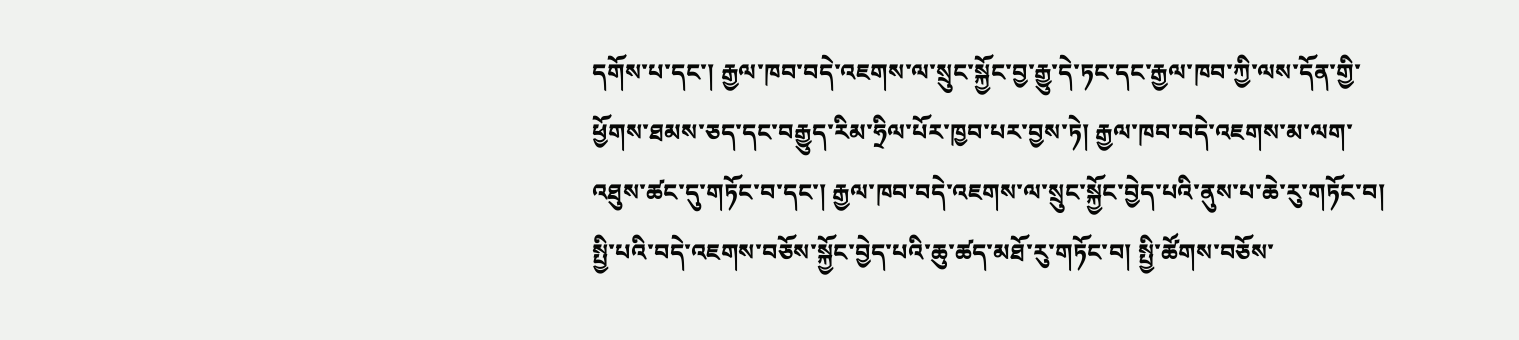དགོས་པ་དང་། རྒྱལ་ཁབ་བདེ་འཇགས་ལ་སྲུང་སྐྱོང་བྱ་རྒྱུ་དེ་ཏང་དང་རྒྱལ་ཁབ་ཀྱི་ལས་དོན་གྱི་ཕྱོགས་ཐམས་ཅད་དང་བརྒྱུད་རིམ་ཧྲིལ་པོར་ཁྱབ་པར་བྱས་ཏེ། རྒྱལ་ཁབ་བདེ་འཇགས་མ་ལག་འཐུས་ཚང་དུ་གཏོང་བ་དང་། རྒྱལ་ཁབ་བདེ་འཇགས་ལ་སྲུང་སྐྱོང་བྱེད་པའི་ནུས་པ་ཆེ་རུ་གཏོང་བ། སྤྱི་པའི་བདེ་འཇགས་བཅོས་སྐྱོང་བྱེད་པའི་ཆུ་ཚད་མཐོ་རུ་གཏོང་བ། སྤྱི་ཚོགས་བཅོས་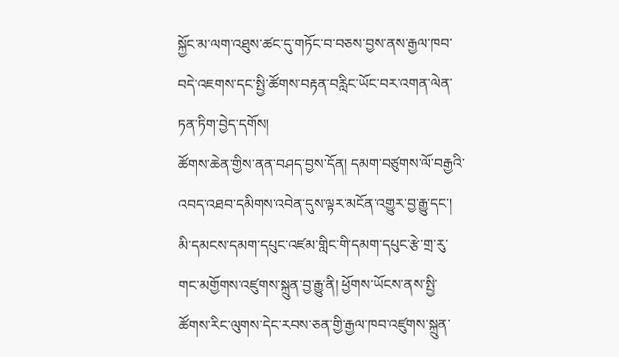སྐྱོང་མ་ལག་འཐུས་ཚང་དུ་གཏོང་བ་བཅས་བྱས་ནས་རྒྱལ་ཁབ་བདེ་འཇགས་དང་སྤྱི་ཚོགས་བརྟན་བརླིང་ཡོང་བར་འགན་ལེན་ཏན་ཏིག་བྱེད་དགོས།
ཚོགས་ཆེན་གྱིས་ནན་བཤད་བྱས་དོན། དམག་བཙུགས་ལོ་བརྒྱའི་འབད་འཐབ་དམིགས་འབེན་དུས་ལྟར་མངོན་འགྱུར་བྱ་རྒྱུ་དང་། མི་དམངས་དམག་དཔུང་འཛམ་གླིང་གི་དམག་དཔུང་རྩེ་གྲ་རུ་གང་མགྱོགས་འཛུགས་སྐྲུན་བྱ་རྒྱུ་ནི། ཕྱོགས་ཡོངས་ནས་སྤྱི་ཚོགས་རིང་ལུགས་དེང་རབས་ཅན་གྱི་རྒྱལ་ཁབ་འཛུགས་སྐྲུན་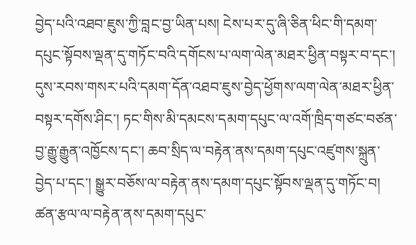བྱེད་པའི་འཐབ་ཇུས་ཀྱི་བླང་བྱ་ཡིན་པས། ངེས་པར་དུ་ཞི་ཅིན་ཕིང་གི་དམག་དཔུང་སྟོབས་ལྡན་དུ་གཏོང་བའི་དགོངས་པ་ལག་ལེན་མཐར་ཕྱིན་བསྟར་བ་དང་། དུས་རབས་གསར་པའི་དམག་དོན་འཐབ་ཇུས་བྱེད་ཕྱོགས་ལག་ལེན་མཐར་ཕྱིན་བསྟར་དགོས་ཤིང་། ཏང་གིས་མི་དམངས་དམག་དཔུང་ལ་འགོ་ཁྲིད་གཙང་བཙན་བྱ་རྒྱུ་རྒྱུན་འཁྱོངས་དང་། ཆབ་སྲིད་ལ་བརྟེན་ནས་དམག་དཔུང་འཛུགས་སྐྲུན་བྱེད་པ་དང་། སྒྱུར་བཅོས་ལ་བརྟེན་ནས་དམག་དཔུང་སྟོབས་ལྡན་དུ་གཏོང་བ། ཚན་རྩལ་ལ་བརྟེན་ནས་དམག་དཔུང་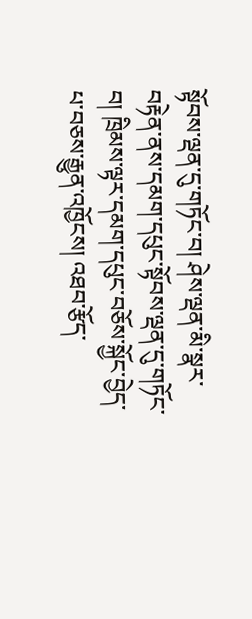སྟོབས་ལྡན་དུ་གཏོང་བ། ཤེས་ལྡན་མི་སྣར་བརྟེན་ནས་དམག་དཔུང་སྟོབས་ལྡན་དུ་གཏོང་བ། ཁྲིམས་ལྟར་དམག་དཔུང་བཅོས་སྐྱོང་བྱེད་པ་བཅས་རྒྱུན་འཁྱོངས། འཐབ་རྩོད་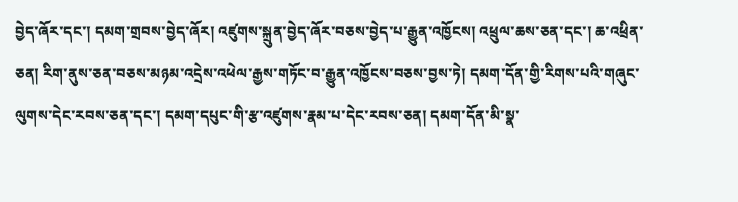བྱེད་ཞོར་དང་། དམག་གྲབས་བྱེད་ཞོར། འཛུགས་སྐྲུན་བྱེད་ཞོར་བཅས་བྱེད་པ་རྒྱུན་འཁྱོངས། འཕྲུལ་ཆས་ཅན་དང་། ཆ་འཕྲིན་ཅན། རིག་ནུས་ཅན་བཅས་མཉམ་འདྲེས་འཕེལ་རྒྱས་གཏོང་བ་རྒྱུན་འཁྱོངས་བཅས་བྱས་ཏེ། དམག་དོན་གྱི་རིགས་པའི་གཞུང་ལུགས་དེང་རབས་ཅན་དང་། དམག་དཔུང་གི་རྩ་འཛུགས་རྣམ་པ་དེང་རབས་ཅན། དམག་དོན་མི་སྣ་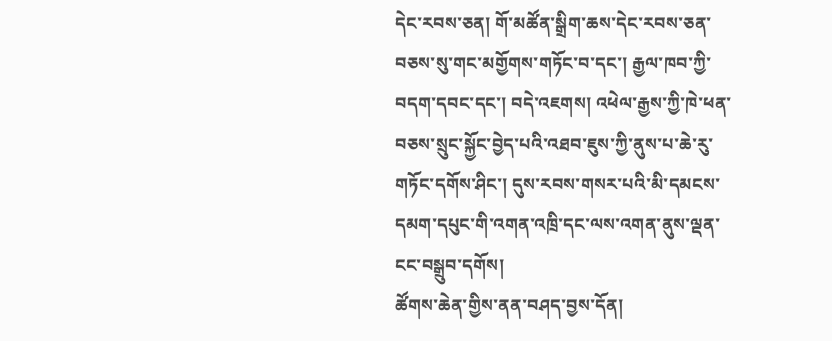དེང་རབས་ཅན། གོ་མཚོན་སྒྲིག་ཆས་དེང་རབས་ཅན་བཅས་སུ་གང་མགྱོགས་གཏོང་བ་དང་། རྒྱལ་ཁབ་ཀྱི་བདག་དབང་དང་། བདེ་འཇགས། འཕེལ་རྒྱས་ཀྱི་ཁེ་ཕན་བཅས་སྲུང་སྐྱོང་བྱེད་པའི་འཐབ་ཇུས་ཀྱི་ནུས་པ་ཆེ་རུ་གཏོང་དགོས་ཤིང་། དུས་རབས་གསར་པའི་མི་དམངས་དམག་དཔུང་གི་འགན་འཁྲི་དང་ལས་འགན་ནུས་ལྡན་ངང་བསྒྲུབ་དགོས།
ཚོགས་ཆེན་གྱིས་ནན་བཤད་བྱས་དོན།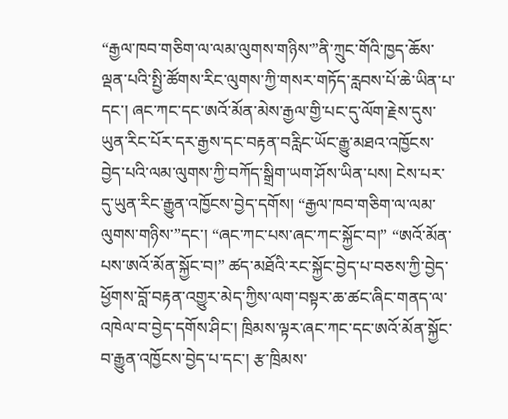“རྒྱལ་ཁབ་གཅིག་ལ་ལམ་ལུགས་གཉིས་”ནི་ཀྲུང་གོའི་ཁྱད་ཆོས་ལྡན་པའི་སྤྱི་ཚོགས་རིང་ལུགས་ཀྱི་གསར་གཏོད་རླབས་པོ་ཆེ་ཡིན་པ་དང་། ཞང་ཀང་དང་ཨའོ་མོན་མེས་རྒྱལ་གྱི་པང་དུ་ལོག་རྗེས་དུས་ཡུན་རིང་པོར་དར་རྒྱས་དང་བརྟན་བརླིང་ཡོང་རྒྱུ་མཐའ་འཁྱོངས་བྱེད་པའི་ལམ་ལུགས་ཀྱི་བཀོད་སྒྲིག་ཡག་ཤོས་ཡིན་པས། ངེས་པར་དུ་ཡུན་རིང་རྒྱུན་འཁྱོངས་བྱེད་དགོས། “རྒྱལ་ཁབ་གཅིག་ལ་ལམ་ལུགས་གཉིས་”དང་། “ཞང་ཀང་པས་ཞང་ཀང་སྐྱོང་བ།” “ཨའོ་མོན་པས་ཨའོ་མོན་སྐྱོང་བ།” ཚད་མཐོའི་རང་སྐྱོང་བྱེད་པ་བཅས་ཀྱི་བྱེད་ཕྱོགས་བློ་བརྟན་འགྱུར་མེད་ཀྱིས་ལག་བསྟར་ཆ་ཚང་ཞིང་གནད་ལ་འཁེལ་བ་བྱེད་དགོས་ཤིང་། ཁྲིམས་ལྟར་ཞང་ཀང་དང་ཨའོ་མོན་སྐྱོང་བ་རྒྱུན་འཁྱོངས་བྱེད་པ་དང་། རྩ་ཁྲིམས་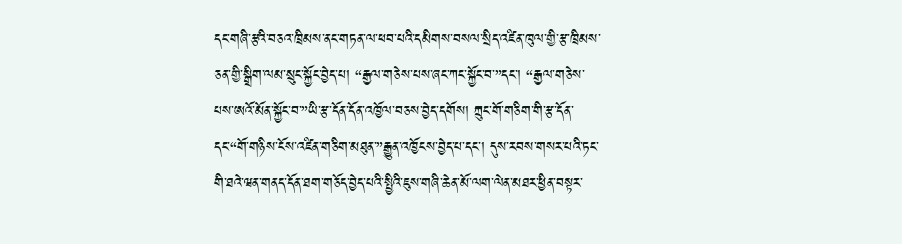དང་གཞི་རྩའི་བཅའ་ཁྲིམས་ནང་གཏན་ལ་ཕབ་པའི་དམིགས་བསལ་སྲིད་འཛིན་ཁུལ་གྱི་རྩ་ཁྲིམས་ཅན་གྱི་སྒྲིག་ལམ་སྲུང་སྐྱོང་བྱེད་པ། “རྒྱལ་གཅེས་པས་ཞང་ཀང་སྐྱོང་བ་”དང་། “རྒྱལ་གཅེས་པས་ཨའོ་མོན་སྐྱོང་བ་”ཡི་རྩ་དོན་དོན་འཁྱོལ་བཅས་བྱེད་དགོས། ཀྲུང་གོ་གཅིག་གི་རྩ་དོན་དང་“གོ་གཉིས་ངོས་འཛིན་གཅིག་མཐུན་”རྒྱུན་འཁྱོངས་བྱེད་པ་དང་། དུས་རབས་གསར་པའི་ཏང་གི་ཐའེ་ཝན་གནད་དོན་ཐག་གཅོད་བྱེད་པའི་སྤྱིའི་ཇུས་གཞི་ཆེན་མོ་ལག་ལེན་མཐར་ཕྱིན་བསྟར་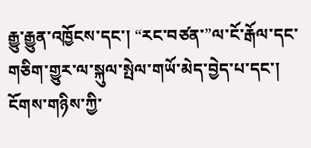རྒྱུ་རྒྱུན་འཁྱོངས་དང་། “རང་བཙན་”ལ་ངོ་རྒོལ་དང་གཅིག་གྱུར་ལ་སྐུལ་སྤེལ་གཡོ་མེད་བྱེད་པ་དང་། ངོགས་གཉིས་ཀྱི་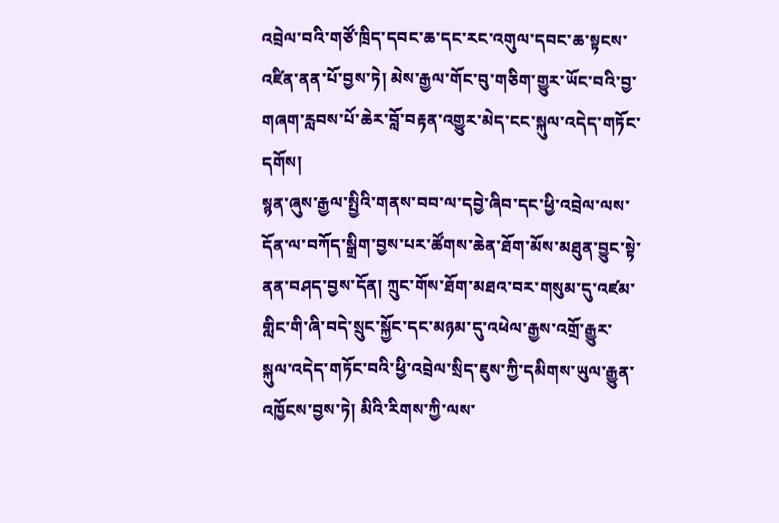འབྲེལ་བའི་གཙོ་ཁྲིད་དབང་ཆ་དང་རང་འགུལ་དབང་ཆ་སྟངས་འཛིན་ནན་པོ་བྱས་ཏེ། མེས་རྒྱལ་གོང་བུ་གཅིག་གྱུར་ཡོང་བའི་བྱ་གཞག་རླབས་པོ་ཆེར་བློ་བརྟན་འགྱུར་མེད་ངང་སྐུལ་འདེད་གཏོང་དགོས།
སྙན་ཞུས་རྒྱལ་སྤྱིའི་གནས་བབ་ལ་དབྱེ་ཞིབ་དང་ཕྱི་འབྲེལ་ལས་དོན་ལ་བཀོད་སྒྲིག་བྱས་པར་ཚོགས་ཆེན་ཐོག་མོས་མཐུན་བྱུང་སྟེ་ནན་བཤད་བྱས་དོན། ཀྲུང་གོས་ཐོག་མཐའ་བར་གསུམ་དུ་འཛམ་གླིང་གི་ཞི་བདེ་སྲུང་སྐྱོང་དང་མཉམ་དུ་འཕེལ་རྒྱས་འགྲོ་རྒྱུར་སྐུལ་འདེད་གཏོང་བའི་ཕྱི་འབྲེལ་སྲིད་ཇུས་ཀྱི་དམིགས་ཡུལ་རྒྱུན་འཁྱོངས་བྱས་ཏེ། མིའི་རིགས་ཀྱི་ལས་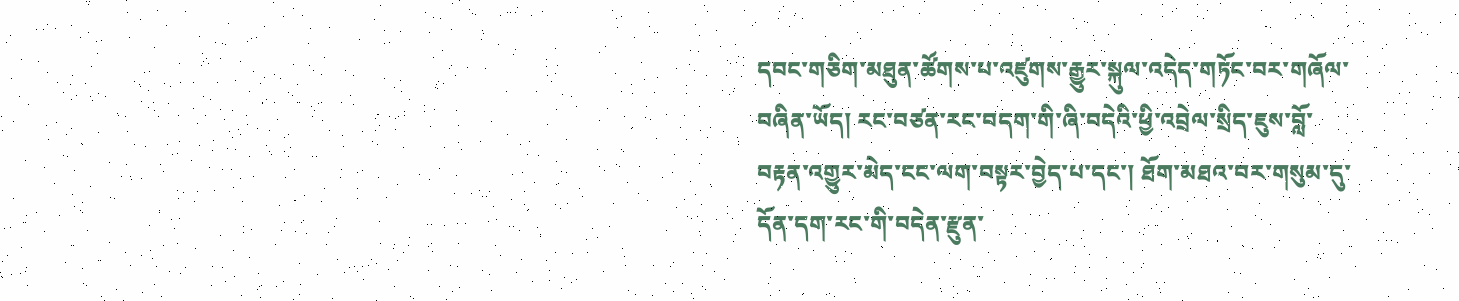དབང་གཅིག་མཐུན་ཚོགས་པ་འཛུགས་རྒྱུར་སྐུལ་འདེད་གཏོང་བར་གཞོལ་བཞིན་ཡོད། རང་བཙན་རང་བདག་གི་ཞི་བདེའི་ཕྱི་འབྲེལ་སྲིད་ཇུས་བློ་བརྟན་འགྱུར་མེད་ངང་ལག་བསྟར་བྱེད་པ་དང་། ཐོག་མཐའ་བར་གསུམ་དུ་དོན་དག་རང་གི་བདེན་རྫུན་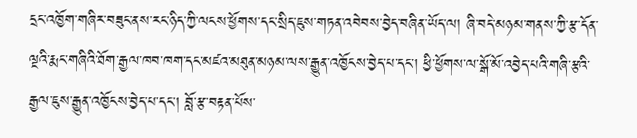དྲང་འཁྱོག་གཞིར་བཟུང་ནས་རང་ཉིད་ཀྱི་ལངས་ཕྱོགས་དང་སྲིད་ཇུས་གཏན་འབེབས་བྱེད་བཞིན་ཡོད་ལ། ཞི་བདེ་མཉམ་གནས་ཀྱི་རྩ་དོན་ལྔའི་རྨང་གཞིའི་ཐོག་རྒྱལ་ཁབ་ཁག་དང་མཛའ་མཐུན་མཉམ་ལས་རྒྱུན་འཁྱོངས་བྱེད་པ་དང་། ཕྱི་ཕྱོགས་ལ་སྒོ་མོ་འབྱེད་པའི་གཞི་རྩའི་རྒྱལ་ཇུས་རྒྱུན་འཁྱོངས་བྱེད་པ་དང་། བློ་རྩ་བརྟན་པོས་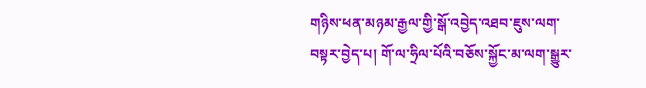གཉིས་ཕན་མཉམ་རྒྱལ་གྱི་སྒོ་འབྱེད་འཐབ་ཇུས་ལག་བསྟར་བྱེད་པ། གོ་ལ་ཧྲིལ་པོའི་བཅོས་སྐྱོང་མ་ལག་སྒྱུར་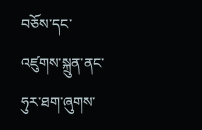བཅོས་དང་འཛུགས་སྐྲུན་ནང་ཧུར་ཐག་ཞུགས་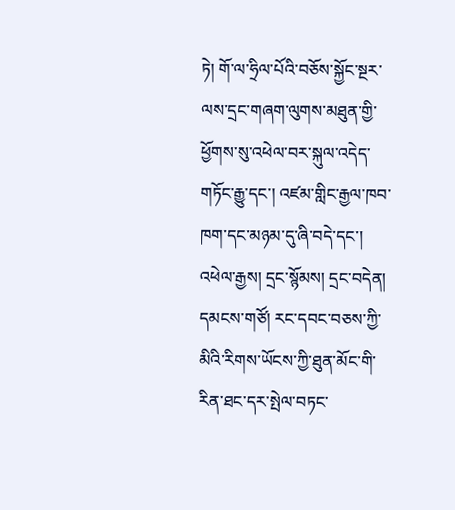ཏེ། གོ་ལ་ཧྲིལ་པོའི་བཅོས་སྐྱོང་སྔར་ལས་དྲང་གཞག་ལུགས་མཐུན་གྱི་ཕྱོགས་སུ་འཕེལ་བར་སྐུལ་འདེད་གཏོང་རྒྱུ་དང་། འཛམ་གླིང་རྒྱལ་ཁབ་ཁག་དང་མཉམ་དུ་ཞི་བདེ་དང་། འཕེལ་རྒྱས། དྲང་སྙོམས། དྲང་བདེན། དམངས་གཙོ། རང་དབང་བཅས་ཀྱི་མིའི་རིགས་ཡོངས་ཀྱི་ཐུན་མོང་གི་རིན་ཐང་དར་སྤེལ་བཏང་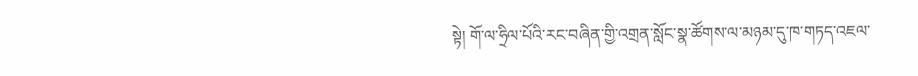སྟེ། གོ་ལ་ཧྲིལ་པོའི་རང་བཞིན་གྱི་འགྲན་སློང་སྣ་ཚོགས་ལ་མཉམ་དུ་ཁ་གཏད་འཇལ་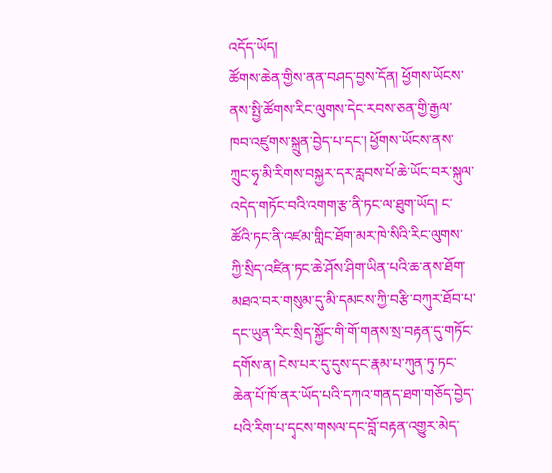འདོད་ཡོད།
ཚོགས་ཆེན་གྱིས་ནན་བཤད་བྱས་དོན། ཕྱོགས་ཡོངས་ནས་སྤྱི་ཚོགས་རིང་ལུགས་དེང་རབས་ཅན་གྱི་རྒྱལ་ཁབ་འཛུགས་སྐྲུན་བྱེད་པ་དང་། ཕྱོགས་ཡོངས་ནས་ཀྲུང་ཧྭ་མི་རིགས་བསྐྱར་དར་རླབས་པོ་ཆེ་ཡོང་བར་སྐུལ་འདེད་གཏོང་བའི་འགག་རྩ་ནི་ཏང་ལ་ཐུག་ཡོད། ང་ཚོའི་ཏང་ནི་འཛམ་གླིང་ཐོག་མར་ཁེ་སིའི་རིང་ལུགས་ཀྱི་སྲིད་འཛིན་ཏང་ཆེ་ཤོས་ཤིག་ཡིན་པའི་ཆ་ནས་ཐོག་མཐའ་བར་གསུམ་དུ་མི་དམངས་ཀྱི་བརྩི་བཀུར་ཐོབ་པ་དང་ཡུན་རིང་སྲིད་སྐྱོང་གི་གོ་གནས་སྲ་བརྟན་དུ་གཏོང་དགོས་ན། ངེས་པར་དུ་དུས་དང་རྣམ་པ་ཀུན་ཏུ་ཏང་ཆེན་པོ་ཁོ་ནར་ཡོད་པའི་དཀའ་གནད་ཐག་གཅོད་བྱེད་པའི་རིག་པ་དྭངས་གསལ་དང་བློ་བརྟན་འགྱུར་མེད་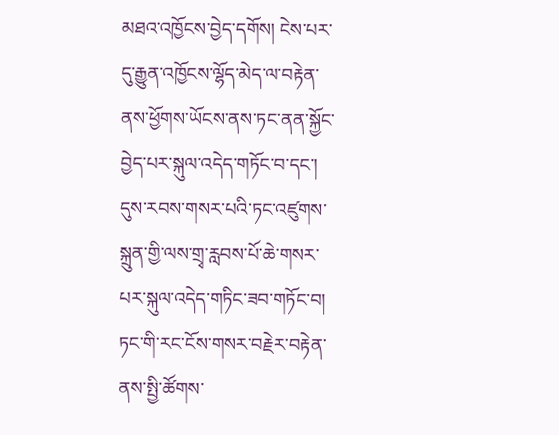མཐའ་འཁྱོངས་བྱེད་དགོས། ངེས་པར་དུ་རྒྱུན་འཁྱོངས་ལྷོད་མེད་ལ་བརྟེན་ནས་ཕྱོགས་ཡོངས་ནས་ཏང་ནན་སྐྱོང་བྱེད་པར་སྐུལ་འདེད་གཏོང་བ་དང་། དུས་རབས་གསར་པའི་ཏང་འཛུགས་སྐྲུན་གྱི་ལས་གྲྭ་རླབས་པོ་ཆེ་གསར་པར་སྐུལ་འདེད་གཏིང་ཟབ་གཏོང་བ། ཏང་གི་རང་ངོས་གསར་བརྗེར་བརྟེན་ནས་སྤྱི་ཚོགས་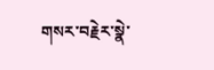གསར་བརྗེར་སྣེ་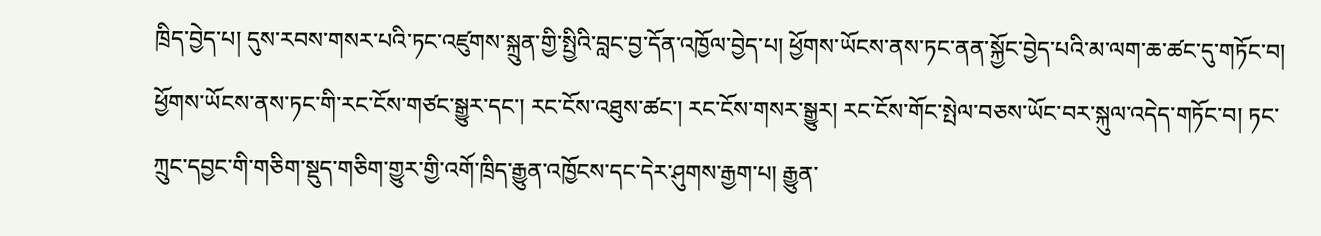ཁྲིད་བྱེད་པ། དུས་རབས་གསར་པའི་ཏང་འཛུགས་སྐྲུན་གྱི་སྤྱིའི་བླང་བྱ་དོན་འཁྱོལ་བྱེད་པ། ཕྱོགས་ཡོངས་ནས་ཏང་ནན་སྐྱོང་བྱེད་པའི་མ་ལག་ཆ་ཚང་དུ་གཏོང་བ། ཕྱོགས་ཡོངས་ནས་ཏང་གི་རང་ངོས་གཙང་སྒྱུར་དང་། རང་ངོས་འཐུས་ཚང་། རང་ངོས་གསར་སྒྱུར། རང་ངོས་གོང་སྤེལ་བཅས་ཡོང་བར་སྐུལ་འདེད་གཏོང་བ། ཏང་ཀྲུང་དབྱང་གི་གཅིག་སྡུད་གཅིག་གྱུར་གྱི་འགོ་ཁྲིད་རྒྱུན་འཁྱོངས་དང་དེར་ཤུགས་རྒྱག་པ། རྒྱུན་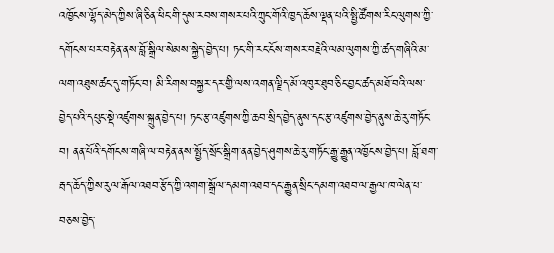འཁྱོངས་ལྷོད་མེད་ཀྱིས་ཞི་ཅིན་ཕིང་གི་དུས་རབས་གསར་པའི་ཀྲུང་གོའི་ཁྱད་ཆོས་ལྡན་པའི་སྤྱི་ཚོགས་རིང་ལུགས་ཀྱི་དགོངས་པར་བརྟེན་ནས་བློ་སྒྲིལ་སེམས་སྐྱེད་བྱེད་པ། ཏང་གི་རང་ངོས་གསར་བརྗེའི་ལམ་ལུགས་ཀྱི་ཚད་གཞིའི་མ་ལག་འཐུས་ཚང་དུ་གཏོང་བ། མི་རིགས་བསྐྱར་དར་གྱི་ལས་འགན་ལྗིད་མོ་འཁུར་ཐུབ་ཅིང་བྱང་ཚད་མཐོ་བའི་ལས་བྱེད་པའི་དཔུང་སྡེ་འཛུགས་སྐྲུན་བྱེད་པ། ཏང་རྩ་འཛུགས་ཀྱི་ཆབ་སྲིད་བྱེད་ནུས་དང་རྩ་འཛུགས་བྱེད་ནུས་ཆེ་རུ་གཏོང་བ། ནན་པོའི་དགོངས་གཞི་ལ་བརྟེན་ནས་སྤྱོད་སྲོང་སྒྲིག་ནན་བྱེད་ཤུགས་ཆེ་རུ་གཏོང་རྒྱུ་རྒྱུན་འཁྱོངས་བྱེད་པ། བློ་ཐག་རྦད་ཆོད་ཀྱིས་རུལ་རྒོལ་འཐབ་རྩོད་ཀྱི་འགག་སྒྲོལ་དམག་འཐབ་དང་རྒྱུན་སྲིང་དམག་འཐབ་ལ་རྒྱལ་ཁ་ལེན་པ་བཅས་བྱེད་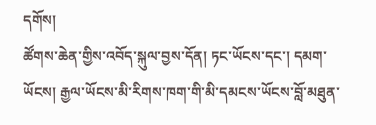དགོས།
ཚོགས་ཆེན་གྱིས་འབོད་སྐུལ་བྱས་དོན། ཏང་ཡོངས་དང་། དམག་ཡོངས། རྒྱལ་ཡོངས་མི་རིགས་ཁག་གི་མི་དམངས་ཡོངས་བློ་མཐུན་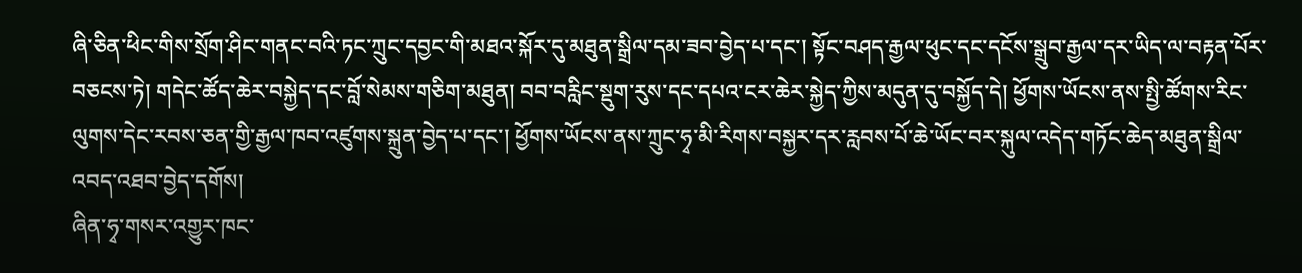ཞི་ཅིན་ཕིང་གིས་སྲོག་ཤིང་གནང་བའི་ཏང་ཀྲུང་དབྱང་གི་མཐའ་སྐོར་དུ་མཐུན་སྒྲིལ་དམ་ཟབ་བྱེད་པ་དང་། སྟོང་བཤད་རྒྱལ་ཕུང་དང་དངོས་སྒྲུབ་རྒྱལ་དར་ཡིད་ལ་བརྟན་པོར་བཅངས་ཏེ། གདེང་ཚོད་ཆེར་བསྐྱེད་དང་བློ་སེམས་གཅིག་མཐུན། བབ་བརླིང་སྡུག་རུས་དང་དཔའ་ངར་ཆེར་སྐྱེད་ཀྱིས་མདུན་དུ་བསྐྱོད་དེ། ཕྱོགས་ཡོངས་ནས་སྤྱི་ཚོགས་རིང་ལུགས་དེང་རབས་ཅན་གྱི་རྒྱལ་ཁབ་འཛུགས་སྐྲུན་བྱེད་པ་དང་། ཕྱོགས་ཡོངས་ནས་ཀྲུང་ཧྭ་མི་རིགས་བསྐྱར་དར་རླབས་པོ་ཆེ་ཡོང་བར་སྐུལ་འདེད་གཏོང་ཆེད་མཐུན་སྒྲིལ་འབད་འཐབ་བྱེད་དགོས།
ཞིན་ཧྭ་གསར་འགྱུར་ཁང་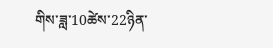གིས་ཟླ་10ཚེས་22ཉིན་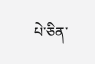པེ་ཅིན་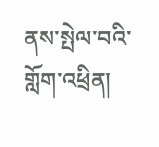ནས་སྤེལ་བའི་གློག་འཕྲིན།